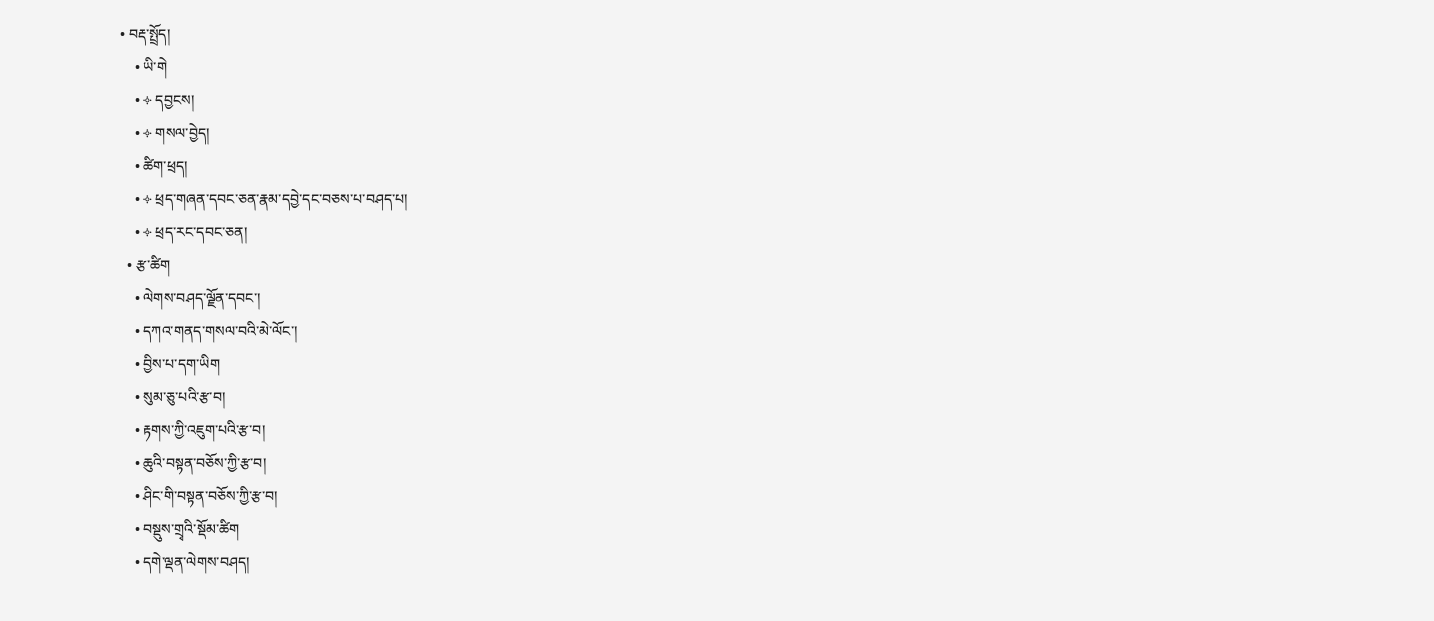• བརྡ་སྤྲོད།
    • ཡི་གེ
    • ༓ དབྱངས།
    • ༓ གསལ་བྱེད།
    • ཚིག་ཕྲད།
    • ༓ ཕྲད་གཞན་དབང་ཅན་རྣམ་དབྱེ་དང་བཅས་པ་བཤད་པ།
    • ༓ ཕྲད་རང་དབང་ཅན།
  • རྩ་ཚིག
    • ལེགས་བཤད་ལྗོན་དབང་།
    • དཀའ་གནད་གསལ་བའི་མེ་ལོང་།
    • བྱིས་པ་དག་ཡིག
    • སུམ་ཅུ་པའི་རྩ་བ།
    • རྟགས་ཀྱི་འཇུག་པའི་རྩ་བ།
    • ཆུའི་བསྟན་བཅོས་ཀྱི་རྩ་བ།
    • ཤིང་གི་བསྟན་བཅོས་ཀྱི་རྩ་བ།
    • བསྡུས་གྲྭའི་སྡོམ་ཚིག
    • དགེ་ལྡན་ལེགས་བཤད།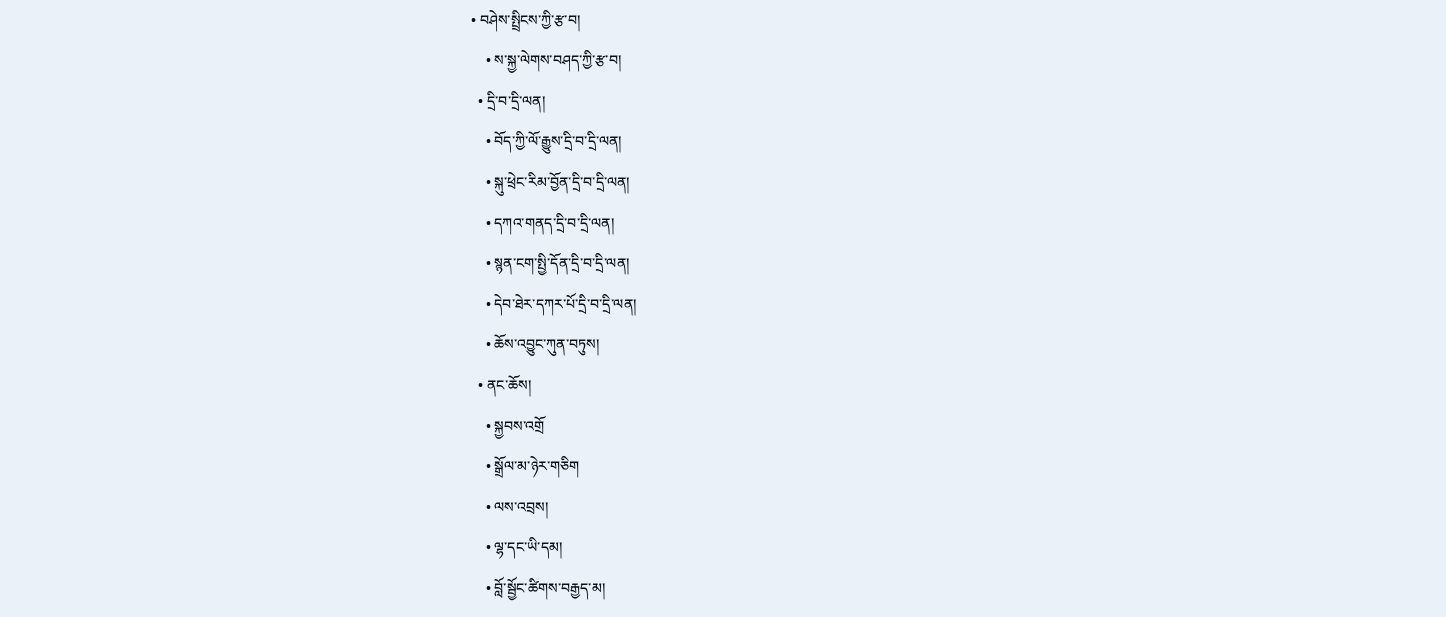• བཤེས་སྤྲིངས་ཀྱི་རྩ་བ།
    • ས་སྐྱ་ལེགས་བཤད་ཀྱི་རྩ་བ།
  • དྲི་བ་དྲི་ལན།
    • བོད་ཀྱི་ལོ་རྒྱུས་དྲི་བ་དྲི་ལན།
    • སྐུ་ཕྲེང་རིམ་བྱོན་དྲི་བ་དྲི་ལན།
    • དཀའ་གནད་དྲི་བ་དྲི་ལན།
    • སྙན་ངག་སྤྱི་དོན་དྲི་བ་དྲི་ལན།
    • དེབ་ཐེར་དཀར་པོ་དྲི་བ་དྲི་ལན།
    • ཆོས་འབྱུང་ཀུན་བཏུས།
  • ནང་ཆོས།
    • སྐྱབས་འགྲོ
    • སྒྲོལ་མ་ཉེར་གཅིག
    • ལས་འབྲས།
    • ལྷ་དང་ཡི་དམ།
    • བློ་སྦྱོང་ཚིགས་བརྒྱད་མ།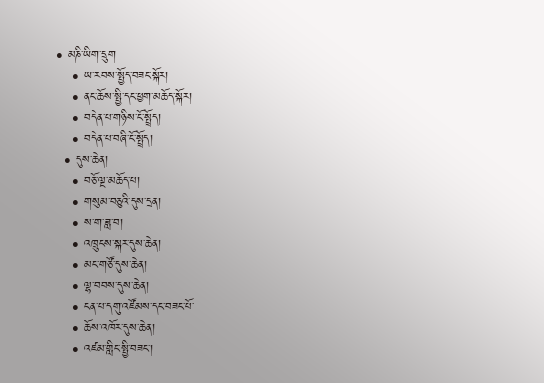• མཎི་ཡིག་དྲུག
    • ཡ་རབས་སྤྱོད་བཟང་སྐོར།
    • ནང་ཆོས་སྤྱི་དང་ཕྱག་མཆོད་སྐོར།
    • བདེན་པ་གཉིས་ངོ་སྤྲོད།
    • བདེན་པ་བཞི་ངོ་སྤྲོད།
  • དུས་ཆེན།
    • བཅོ་ལྔ་མཆོད་པ།
    • གསུམ་བཅུའི་དུས་དྲན།
    • ས་ག་ཟླ་བ།
    • འཁྲུངས་སྐར་དུས་ཆེན།
    • མང་གཙོ་དུས་ཆེན།
    • ལྷ་བབས་དུས་ཆེན།
    • ངན་པ་དགུ་འཛོམས་དང་བཟང་པོ་
    • ཆོས་འཁོར་དུས་ཆེན།
    • འཛམ་གླིང་སྤྱི་བཟང་།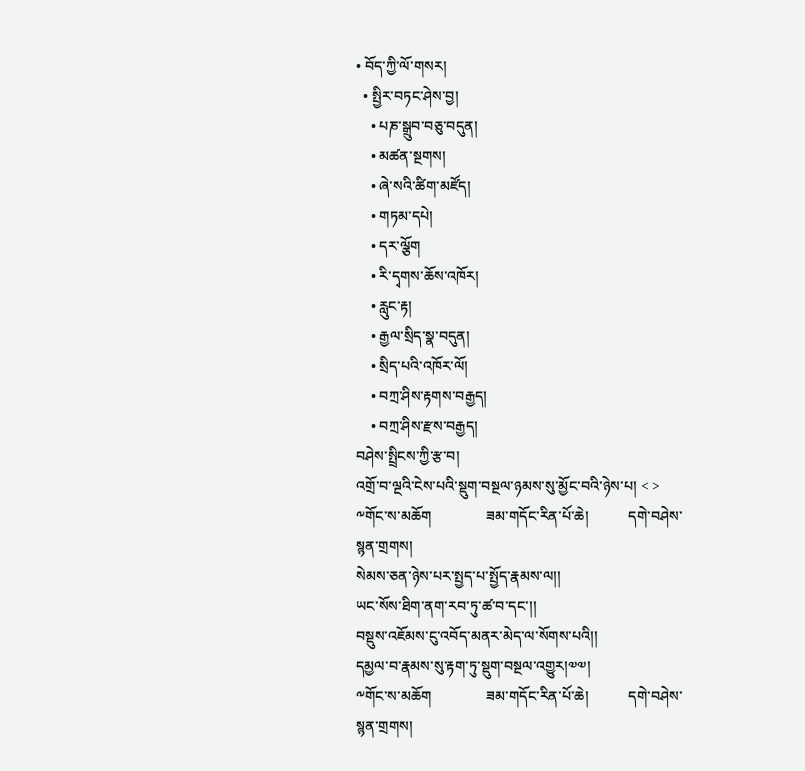• བོད་ཀྱི་ལོ་གསར།
  • སྤྱིར་བཏང་ཤེས་བྱ།
    • པཎ་སྒྲུབ་བཅུ་བདུན།
    • མཚན་སྔགས།
    • ཞེ་སའི་ཚིག་མཛོད།
    • གཏམ་དཔེ།
    • དར་ལྕོག
    • རི་དྭགས་ཆོས་འཁོར།
    • རླུང་རྟ།
    • རྒྱལ་སྲིད་སྣ་བདུན།
    • སྲིད་པའི་འཁོར་ལོ།
    • བཀྲ་ཤིས་རྟགས་བརྒྱད།
    • བཀྲ་ཤིས་རྫས་བརྒྱད།
བཤེས་སྤྲིངས་ཀྱི་རྩ་བ།
འགྲོ་བ་ལྔའི་ངེས་པའི་སྡུག་བསྔལ་ཉམས་སུ་མྱོང་བའི་ཉེས་པ། < >
༸གོང་ས་མཆོག               ཟམ་གདོང་རིན་པོ་ཆེ།           དགེ་བཤེས་སྙན་གྲགས།
སེམས་ཅན་ཉེས་པར་སྤྱད་པ་སྤྱོད་རྣམས་ལ།།
ཡང་སོས་ཐིག་ནག་རབ་ཏུ་ཚ་བ་དང་།།
བསྡུས་འཇོམས་ངུ་འབོད་མནར་མེད་ལ་སོགས་པའི།།
དམྱལ་བ་རྣམས་སུ་རྟག་ཏུ་སྡུག་བསྔལ་འགྱུར།༧༧།
༸གོང་ས་མཆོག               ཟམ་གདོང་རིན་པོ་ཆེ།           དགེ་བཤེས་སྙན་གྲགས།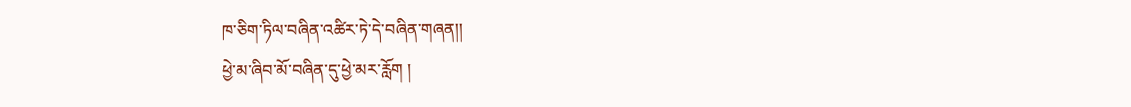ཁ་ཅིག་ཏིལ་བཞིན་འཚིར་ཏེ་དེ་བཞིན་གཞན།།
ཕྱེ་མ་ཞིབ་མོ་བཞིན་དུ་ཕྱེ་མར་རློག །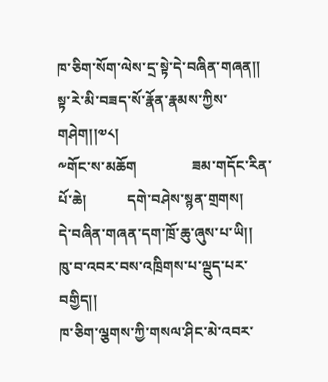ཁ་ཅིག་སོག་ལེས་དྲ་སྟེ་དེ་བཞིན་གཞན།།
སྟ་རེ་མི་བཟད་སོ་རྣོན་རྣམས་ཀྱིས་གཤེག།།༧༨།
༸གོང་ས་མཆོག               ཟམ་གདོང་རིན་པོ་ཆེ།           དགེ་བཤེས་སྙན་གྲགས།
དེ་བཞིན་གཞན་དག་ཁྲོ་ཆུ་ཞུས་པ་ཡི།།
ཁུ་བ་འབར་བས་འཁྲིགས་པ་ལྡུད་པར་བགྱིད།།
ཁ་ཅིག་ལྕགས་ཀྱི་གསལ་ཤིང་མེ་འབར་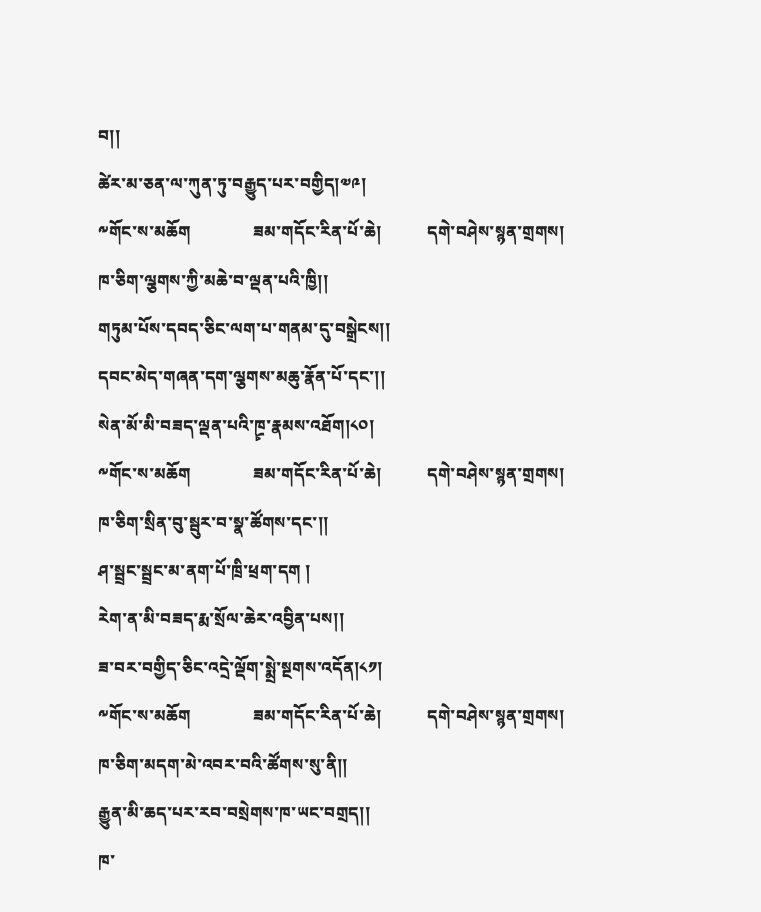བ།།
ཚེར་མ་ཅན་ལ་ཀུན་ཏུ་བརྒྱུད་པར་བགྱིད།༧༩།
༸གོང་ས་མཆོག               ཟམ་གདོང་རིན་པོ་ཆེ།           དགེ་བཤེས་སྙན་གྲགས།
ཁ་ཅིག་ལྕགས་ཀྱི་མཆེ་བ་ལྡན་པའི་ཁྱི།།
གཏུམ་པོས་དབད་ཅིང་ལག་པ་གནམ་དུ་བསྒྲེངས།།
དབང་མེད་གཞན་དག་ལྕགས་མཆུ་རྣོན་པོ་དང་།།
སེན་མོ་མི་བཟད་ལྡན་པའི་ཁྲྭ་རྣམས་འཐོག།༨༠།
༸གོང་ས་མཆོག               ཟམ་གདོང་རིན་པོ་ཆེ།           དགེ་བཤེས་སྙན་གྲགས།
ཁ་ཅིག་སྲིན་བུ་སྦུར་བ་སྣ་ཚོགས་དང་།།
ཤ་སྦྲང་སྦྲང་མ་ནག་པོ་ཁྲི་ཕྲག་དག །
རེག་ན་མི་བཟད་རྨ་སྲོལ་ཆེར་འབྱིན་པས།།
ཟ་བར་བགྱིད་ཅིང་འདྲེ་ལྡོག་སྨྲེ་སྔགས་འདོན།༨༡།
༸གོང་ས་མཆོག               ཟམ་གདོང་རིན་པོ་ཆེ།           དགེ་བཤེས་སྙན་གྲགས།
ཁ་ཅིག་མདག་མེ་འབར་བའི་ཚོགས་སུ་ནི།།
རྒྱུན་མི་ཆད་པར་རབ་བསྲེགས་ཁ་ཡང་བགྲད།།
ཁ་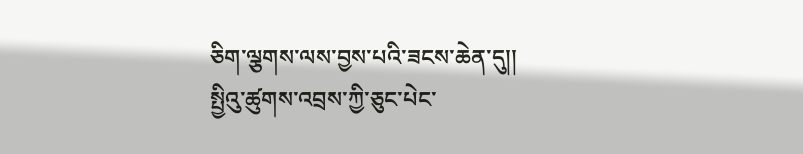ཅིག་ལྕགས་ལས་བྱས་པའི་ཟངས་ཆེན་དུ།།
སྤྱིའུ་ཚུགས་འབྲས་ཀྱི་ཅུང་པེང་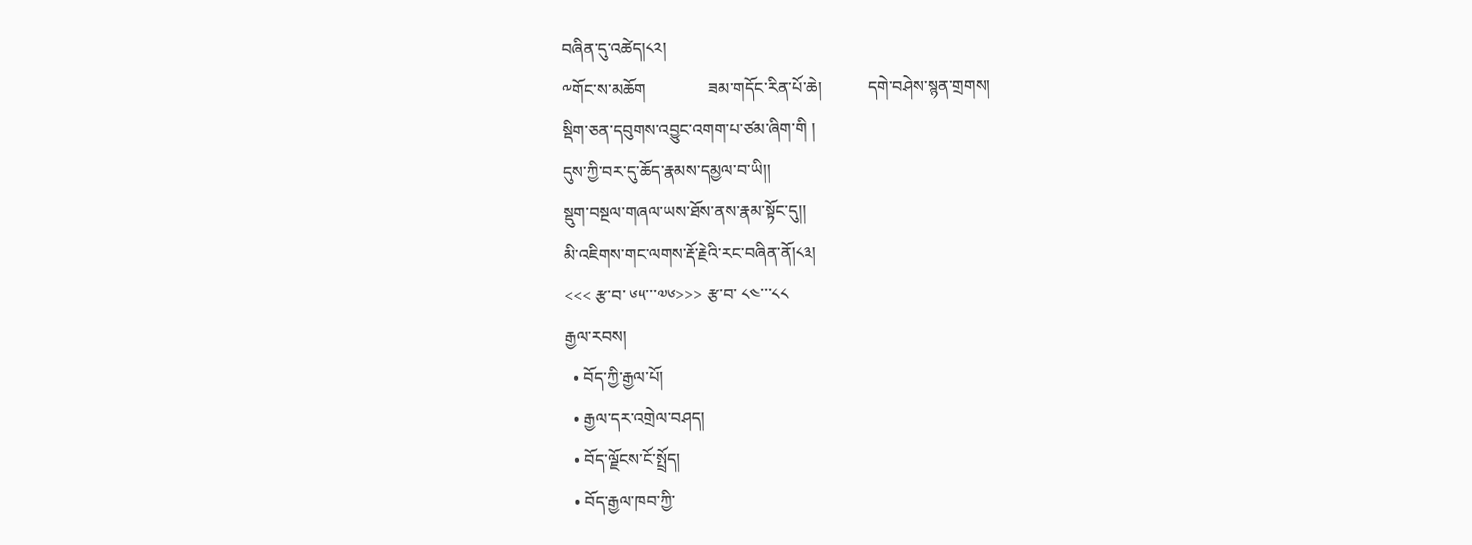བཞིན་དུ་འཚེད།༨༢།
༸གོང་ས་མཆོག               ཟམ་གདོང་རིན་པོ་ཆེ།           དགེ་བཤེས་སྙན་གྲགས།
སྡིག་ཅན་དབུགས་འབྱུང་འགག་པ་ཙམ་ཞིག་གི །
དུས་ཀྱི་བར་དུ་ཆོད་རྣམས་དམྱལ་བ་ཡི།།
སྡུག་བསྔལ་གཞལ་ཡས་ཐོས་ནས་རྣམ་སྟོང་དུ།།
མི་འཇིགས་གང་ལགས་རྡོ་རྗེའི་རང་བཞིན་ནོ།༨༣།
<<< རྩ་བ་ ༦༥་་་༧༦>>> རྩ་བ་ ༨༤་་་༨༨
རྒྱལ་རབས།
  • བོད་ཀྱི་རྒྱལ་པོ།
  • རྒྱལ་དར་འགྲེལ་བཤད།
  • བོད་ལྗོངས་ངོ་སྤྲོད།
  • བོད་རྒྱལ་ཁབ་ཀྱི་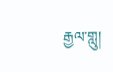རྒྱལ་གླུ།